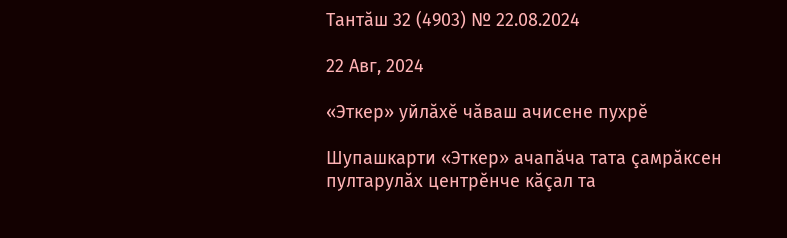Тантăш 32 (4903) № 22.08.2024

22 Авг, 2024

«Эткер» уйлăхĕ чăваш ачисене пухрĕ

Шупашкарти «Эткер» ачапăча тата çамрăксен пултарулăх центрĕнче кăçал та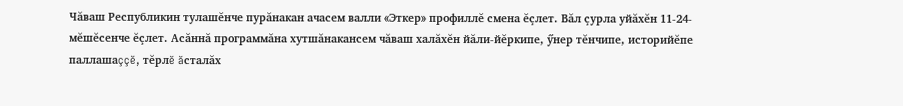Чăваш Республикин тулашĕнче пурăнакан ачасем валли «Эткер» профиллĕ смена ĕçлет. Вăл çурла уйăхĕн 11-24-мĕшĕсенче ĕçлет. Асăннă программăна хутшăнакансем чăваш халăхĕн йăли-йĕркипе, ӳнер тĕнчипе, историйĕпе паллашаççĕ, тĕрлĕ ăсталăх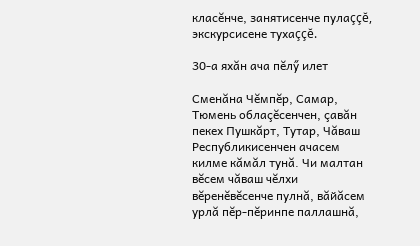класĕнче, занятисенче пулаççĕ, экскурсисене тухаççĕ.

30-а яхăн ача пĕлӳ илет

Сменăна Чĕмпĕр, Самар, Тюмень облаçĕсенчен, çавăн пекех Пушкăрт, Тутар, Чăваш Республикисенчен ачасем килме кăмăл тунă. Чи малтан вĕсем чăваш чĕлхи вĕренĕвĕсенче пулнă, вăйăсем урлă пĕр-пĕринпе паллашнă,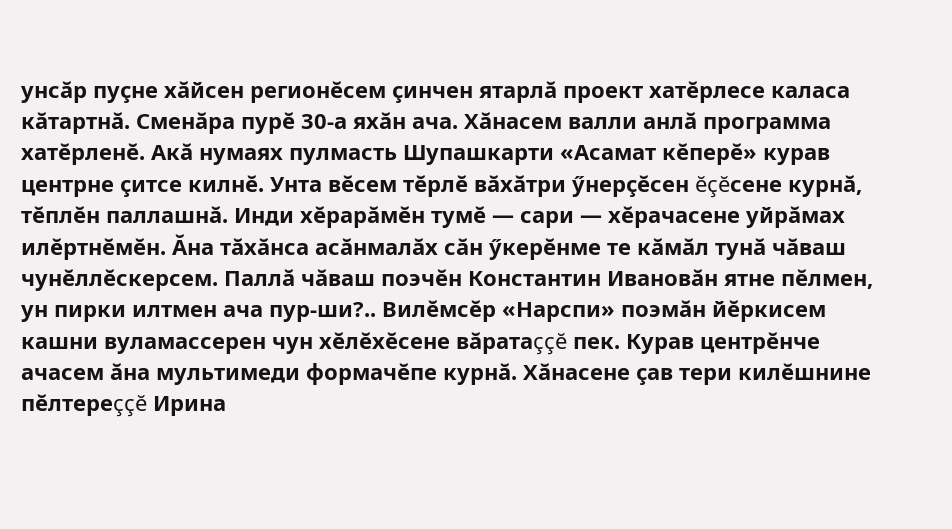унсăр пуçне хăйсен регионĕсем çинчен ятарлă проект хатĕрлесе каласа кăтартнă. Сменăра пурĕ 30-а яхăн ача. Хăнасем валли анлă программа хатĕрленĕ. Акă нумаях пулмасть Шупашкарти «Асамат кĕперĕ» курав центрне çитсе килнĕ. Унта вĕсем тĕрлĕ вăхăтри ӳнерçĕсен ĕçĕсене курнă, тĕплĕн паллашнă. Инди хĕрарăмĕн тумĕ — сари — хĕрачасене уйрăмах илĕртнĕмĕн. Ăна тăхăнса асăнмалăх сăн ӳкерĕнме те кăмăл тунă чăваш чунĕллĕскерсем. Паллă чăваш поэчĕн Константин Ивановăн ятне пĕлмен, ун пирки илтмен ача пур-ши?.. Вилĕмсĕр «Нарспи» поэмăн йĕркисем кашни вуламассерен чун хĕлĕхĕсене вăратаççĕ пек. Курав центрĕнче ачасем ăна мультимеди формачĕпе курнă. Хăнасене çав тери килĕшнине пĕлтереççĕ Ирина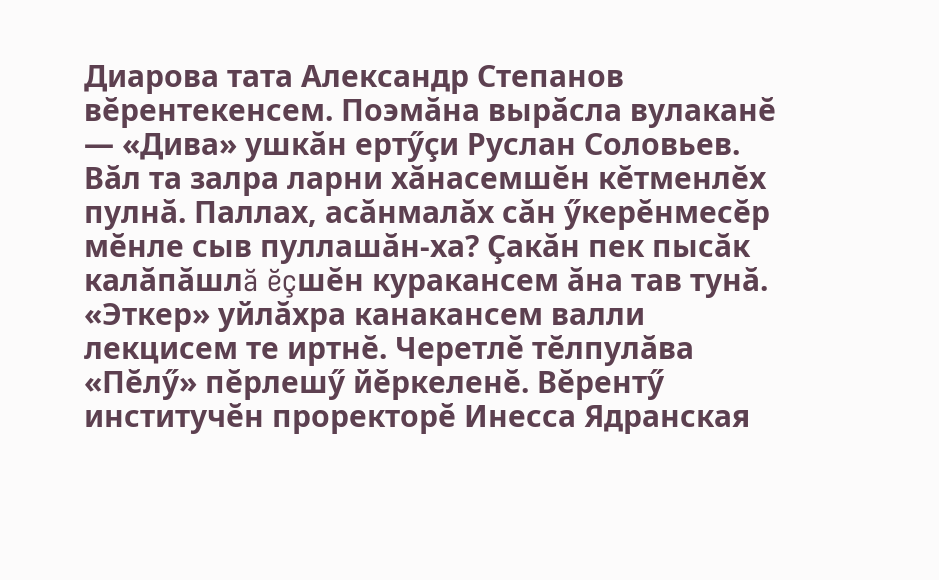Диарова тата Александр Степанов вĕрентекенсем. Поэмăна вырăсла вулаканĕ — «Дива» ушкăн ертӳçи Руслан Соловьев. Вăл та залра ларни хăнасемшĕн кĕтменлĕх пулнă. Паллах, асăнмалăх сăн ӳкерĕнмесĕр мĕнле сыв пуллашăн-ха? Çакăн пек пысăк калăпăшлă ĕçшĕн куракансем ăна тав тунă. «Эткер» уйлăхра канакансем валли лекцисем те иртнĕ. Черетлĕ тĕлпулăва «Пĕлӳ» пĕрлешӳ йĕркеленĕ. Вĕрентӳ институчĕн проректорĕ Инесса Ядранская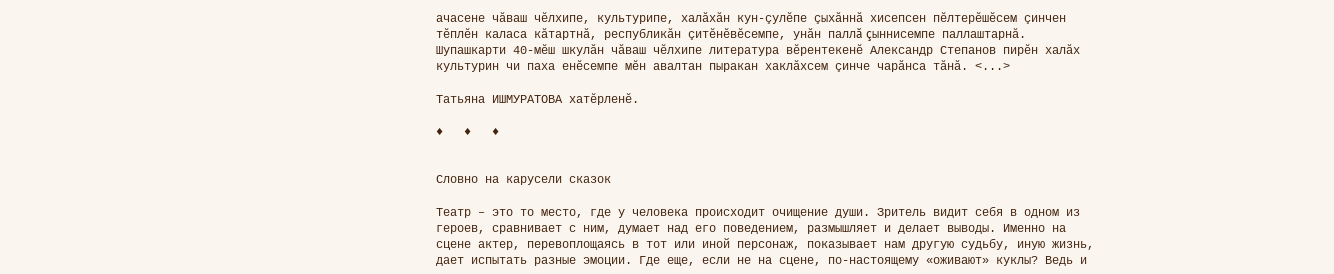ачасене чăваш чĕлхипе, культурипе, халăхăн кун-çулĕпе çыхăннă хисепсен пĕлтерĕшĕсем çинчен тĕплĕн каласа кăтартнă, республикăн çитĕнĕвĕсемпе, унăн паллă çыннисемпе паллаштарнă. Шупашкарти 40-мĕш шкулăн чăваш чĕлхипе литература вĕрентекенĕ Александр Степанов пирĕн халăх культурин чи паха енĕсемпе мĕн авалтан пыракан хаклăхсем çинче чарăнса тăнă. <...>

Татьяна ИШМУРАТОВА хатĕрленĕ.

♦   ♦   ♦


Словно на карусели сказок

Театр – это то место, где у человека происходит очищение души. Зритель видит себя в одном из героев, сравнивает с ним, думает над его поведением, размышляет и делает выводы. Именно на сцене актер, перевоплощаясь в тот или иной персонаж, показывает нам другую судьбу, иную жизнь, дает испытать разные эмоции. Где еще, если не на сцене, по-настоящему «оживают» куклы? Ведь и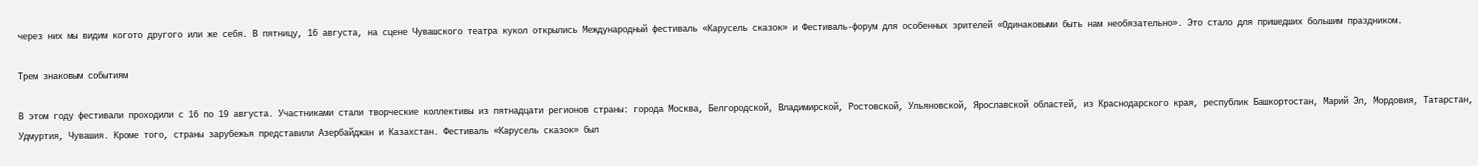через них мы видим когото другого или же себя. В пятницу, 16 августа, на сцене Чувашского театра кукол открылись Международный фестиваль «Карусель сказок» и Фестиваль-форум для особенных зрителей «Одинаковыми быть нам необязательно». Это стало для пришедших большим праздником.

Трем знаковым событиям

В этом году фестивали проходили с 16 по 19 августа. Участниками стали творческие коллективы из пятнадцати регионов страны: города Москва, Белгородской, Владимирской, Ростовской, Ульяновской, Ярославской областей, из Краснодарского края, республик Башкортостан, Марий Эл, Мордовия, Татарстан, Удмуртия, Чувашия. Кроме того, страны зарубежья представили Азербайджан и Казахстан. Фестиваль «Карусель сказок» был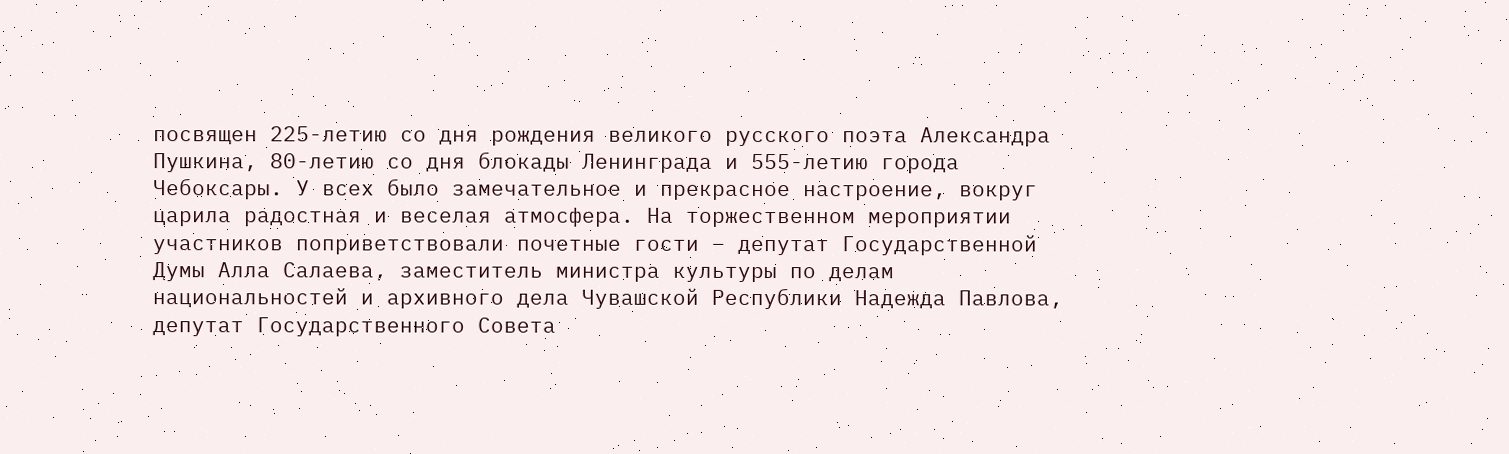посвящен 225-летию со дня рождения великого русского поэта Александра Пушкина, 80-летию со дня блокады Ленинграда и 555-летию города Чебоксары. У всех было замечательное и прекрасное настроение, вокруг царила радостная и веселая атмосфера. На торжественном мероприятии участников поприветствовали почетные гости – депутат Государственной Думы Алла Салаева, заместитель министра культуры по делам национальностей и архивного дела Чувашской Республики Надежда Павлова, депутат Государственного Совета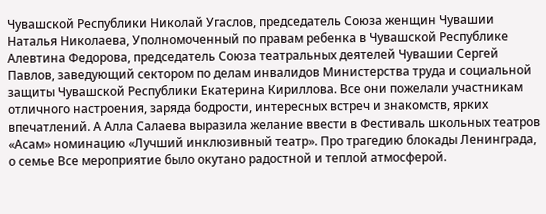Чувашской Республики Николай Угаслов, председатель Союза женщин Чувашии Наталья Николаева, Уполномоченный по правам ребенка в Чувашской Республике Алевтина Федорова, председатель Союза театральных деятелей Чувашии Сергей Павлов, заведующий сектором по делам инвалидов Министерства труда и социальной защиты Чувашской Республики Екатерина Кириллова. Все они пожелали участникам отличного настроения, заряда бодрости, интересных встреч и знакомств, ярких впечатлений. А Алла Салаева выразила желание ввести в Фестиваль школьных театров «Асам» номинацию «Лучший инклюзивный театр». Про трагедию блокады Ленинграда, о семье Все мероприятие было окутано радостной и теплой атмосферой.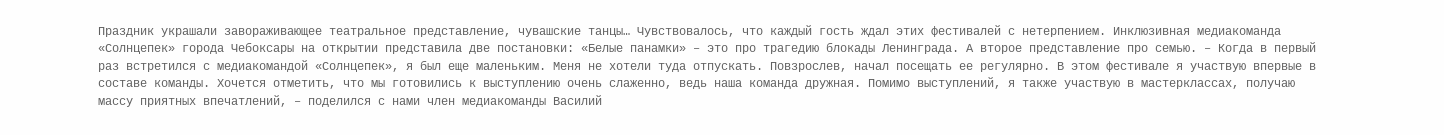Праздник украшали завораживающее театральное представление, чувашские танцы… Чувствовалось, что каждый гость ждал этих фестивалей с нетерпением. Инклюзивная медиакоманда «Солнцепек» города Чебоксары на открытии представила две постановки: «Белые панамки» – это про трагедию блокады Ленинграда. А второе представление про семью. – Когда в первый раз встретился с медиакомандой «Солнцепек», я был еще маленьким. Меня не хотели туда отпускать. Повзрослев, начал посещать ее регулярно. В этом фестивале я участвую впервые в составе команды. Хочется отметить, что мы готовились к выступлению очень слаженно, ведь наша команда дружная. Помимо выступлений, я также участвую в мастерклассах, получаю массу приятных впечатлений, – поделился с нами член медиакоманды Василий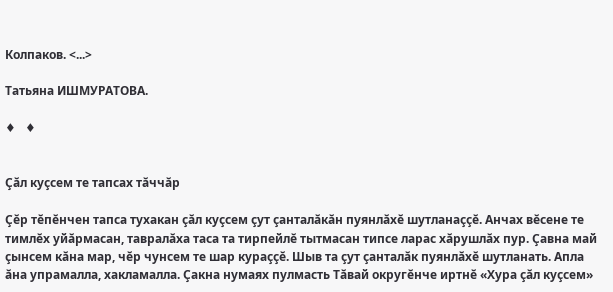Колпаков. <...>

Татьяна ИШМУРАТОВА.

♦   ♦


Çăл куçсем те тапсах тăччăр

Çĕр тĕпĕнчен тапса тухакан çăл куçсем çут çанталăкăн пуянлăхĕ шутланаççĕ. Анчах вĕсене те тимлĕх уйăрмасан, тавралăха таса та тирпейлĕ тытмасан типсе ларас хăрушлăх пур. Çавна май çынсем кăна мар, чĕр чунсем те шар кураççĕ. Шыв та çут çанталăк пуянлăхĕ шутланать. Апла ăна упрамалла, хакламалла. Çакна нумаях пулмасть Тăвай округĕнче иртнĕ «Хура çăл куçсем»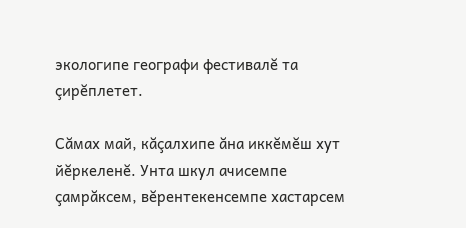экологипе географи фестивалĕ та çирĕплетет.

Сăмах май, кăçалхипе ăна иккĕмĕш хут йĕркеленĕ. Унта шкул ачисемпе çамрăксем, вĕрентекенсемпе хастарсем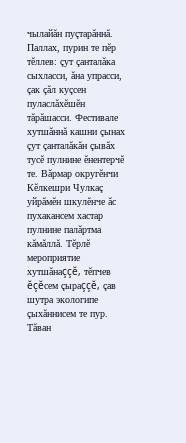чылайăн пуçтарăннă. Паллах, пурин те пĕр тĕллев: çут çанталăка сыхласси, ăна упрасси, çак çăл куçсен пуласлăхĕшĕн тăрăшасси. Фестивале хутшăннă кашни çынах çут çанталăкăн çывăх тусĕ пулнине ĕнентерчĕ те. Вăрмар округĕнчи Кĕлкешри Чулкаç уйрăмĕн шкулĕнче ăс пухакансем хастар пулнине палăртма кăмăллă. Тĕрлĕ мероприятие хутшăнаççĕ, тĕпчев ĕçĕсем çыраççĕ, çав шутра экологипе çыхăннисем те пур. Тăван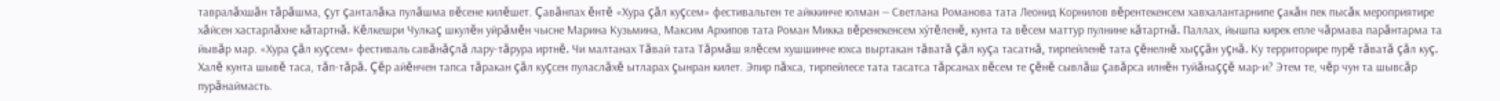тавралăхшăн тăрăшма, çут çанталăка пулăшма вĕсене килĕшет. Çавăнпах ĕнтĕ «Хура çăл куçсем» фестивальтен те айккинче юлман — Светлана Романова тата Леонид Корнилов вĕрентекенсем хавхалантарнипе çакăн пек пысăк мероприятире хăйсен хастарлăхне кăтартнă. Кĕлкешри Чулкаç шкулĕн уйрăмĕн чысне Марина Кузьмина, Максим Архипов тата Роман Микка вĕренекенсем хӳтĕленĕ, кунта та вĕсем маттур пулнине кăтартнă. Паллах, йышпа кирек епле чăрмава парăнтарма та йывăр мар. «Хура çăл куçсем» фестиваль савăнăçлă лару-тăрура иртнĕ. Чи малтанах Тăвай тата Тăрмăш ялĕсем хушшинче юхса выртакан тăватă çăл куçа тасатнă, тирпейленĕ тата çĕнелнĕ хыççăн уçнă. Ку территорире пурĕ тăватă çăл куç. Халĕ кунта шывĕ таса, тăп-тăрă. Çĕр айĕнчен тапса тăракан çăл куçсен пуласлăхĕ ытларах çынран килет. Эпир пăхса, тирпейлесе тата тасатса тăрсанах вĕсем те çĕнĕ сывлăш çавăрса илнĕн туйăнаççĕ мар-и? Этем те, чĕр чун та шывсăр пурăнаймасть.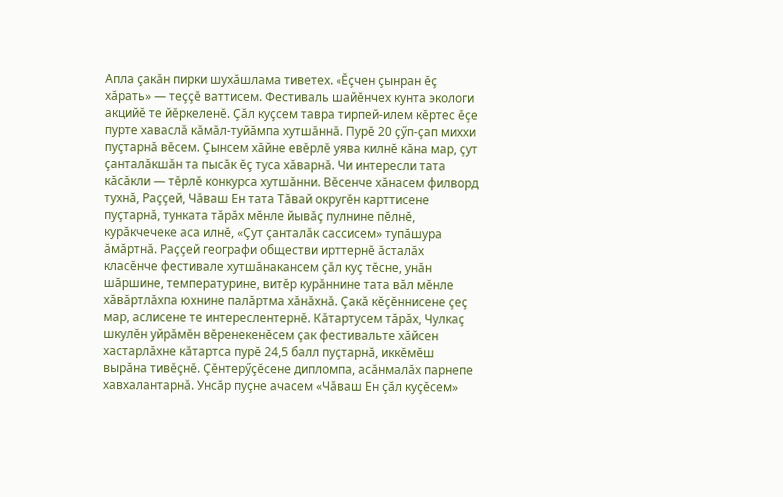Апла çакăн пирки шухăшлама тиветех. «Ĕçчен çынран ĕç хăрать» — теççĕ ваттисем. Фестиваль шайĕнчех кунта экологи акцийĕ те йĕркеленĕ. Çăл куçсем тавра тирпей-илем кĕртес ĕçе пурте хаваслă кăмăл-туйăмпа хутшăннă. Пурĕ 20 çӳп-çап миххи пуçтарнă вĕсем. Çынсем хăйне евĕрлĕ уява килнĕ кăна мар, çут çанталăкшăн та пысăк ĕç туса хăварнă. Чи интересли тата кăсăкли — тĕрлĕ конкурса хутшăнни. Вĕсенче хăнасем филворд тухнă, Раççей, Чăваш Ен тата Тăвай округĕн карттисене пуçтарнă, тунката тăрăх мĕнле йывăç пулнине пĕлнĕ, курăкчечеке аса илнĕ, «Çут çанталăк сассисем» тупăшура ăмăртнă. Раççей географи обществи ирттернĕ ăсталăх класĕнче фестивале хутшăнакансем çăл куç тĕсне, унăн шăршине, температурине, витĕр курăннине тата вăл мĕнле хăвăртлăхпа юхнине палăртма хăнăхнă. Çакă кĕçĕннисене çеç мар, аслисене те интереслентернĕ. Кăтартусем тăрăх, Чулкаç шкулĕн уйрăмĕн вĕренекенĕсем çак фестивальте хăйсен хастарлăхне кăтартса пурĕ 24,5 балл пуçтарнă, иккĕмĕш вырăна тивĕçнĕ. Çĕнтерӳçĕсене дипломпа, асăнмалăх парнепе хавхалантарнă. Унсăр пуçне ачасем «Чăваш Ен çăл куçĕсем»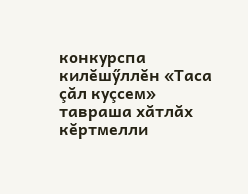конкурспа килĕшӳллĕн «Таса çăл куçсем» тавраша хăтлăх кĕртмелли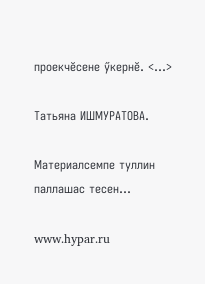проекчĕсене ӳкернĕ. <...>

Татьяна ИШМУРАТОВА.

Материалсемпе туллин паллашас тесен...

www.hypar.ru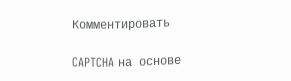Комментировать

CAPTCHA на основе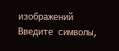изображений
Введите символы,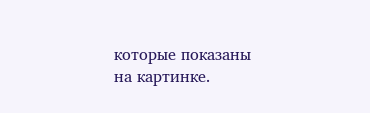которые показаны на картинке.